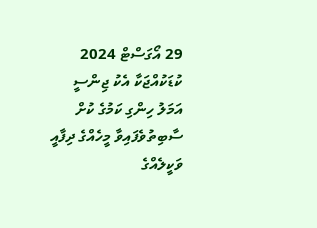29 އޯގަސްޓް 2024
ކުޑަކުއްޖަކާ އެކު ޖިންސީ އަމަލު ހިންގި ކަމުގެ ކުށް ސާބިތުވެފައިވާ މީހެއްގެ ދިފާއީ ވަކީލެއްގެ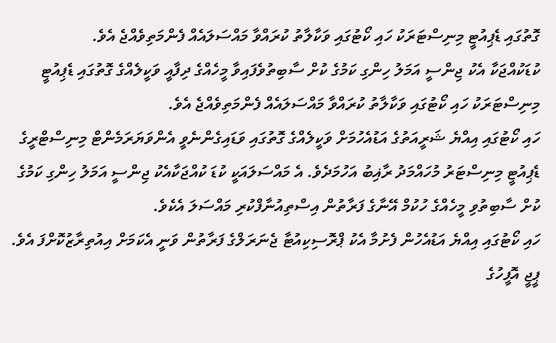ގޮތުގައި ޑެޕިއުޓީ މިނިސްޓަރަކު ހައި ކޯޓުގައި ވަކާލާތު ކުރައްވާ މައްސަލައެއް ފެންމަތިވެއްޖެ އެވެ.
ކުޑަކުއްޖަކާ އެކު ޖިންސީ އަމަލު ހިންގި ކަމުގެ ކުށް ސާބިތުވެފައިވާ މީހެއްގެ ދިފާއީ ވަކީލެއްގެ ގޮތުގައި ޑެޕިއުޓީ މިނިސްޓަރަކު ހައި ކޯޓުގައި ވަކާލާތު ކުރައްވާ މައްސަލައެއް ފެންމަތިވެއްޖެ އެވެ.
ހައި ކޯޓުގައި އިއްޔެ ޝަރީއަތުގެ އަޑުއެހުމަށް ވަކީލެއްގެ ގޮތުގައި ވަޑައިގެންނެވީ އެންވަޔަރަމެންޓް މިނިސްޓްރީގެ ޑެޕިއުޓީ މިނިސްޓަރު މުހައްމަދު ރާޣިބު އަހުމަދެވެ. އެ މައްސަލައަކީ ކުޑަ ކުއްޖަކާއެކު ޖިންސީ އަމަލު ހިންގި ކަމުގެ ކުށް ސާބިތުވި މީހެއްގެ ހުކުމް އޭނާގެ ފަރާތުން އިސްތިއުނާފްކުރި މައްސަލަ އެކެވެ.
ހައި ކޯޓުގައި އިއްޔެ އަޑުއެހުން ފެށުމާ އެކު ޕްރޮސިކިއުޓާ ޖެނަރަލްގެ ފަރާތުން ވަނީ އެކަމަށް އިއުތިރާޒުކޮށްފަ އެވެ. ޕީޖީ އޮފީހުގެ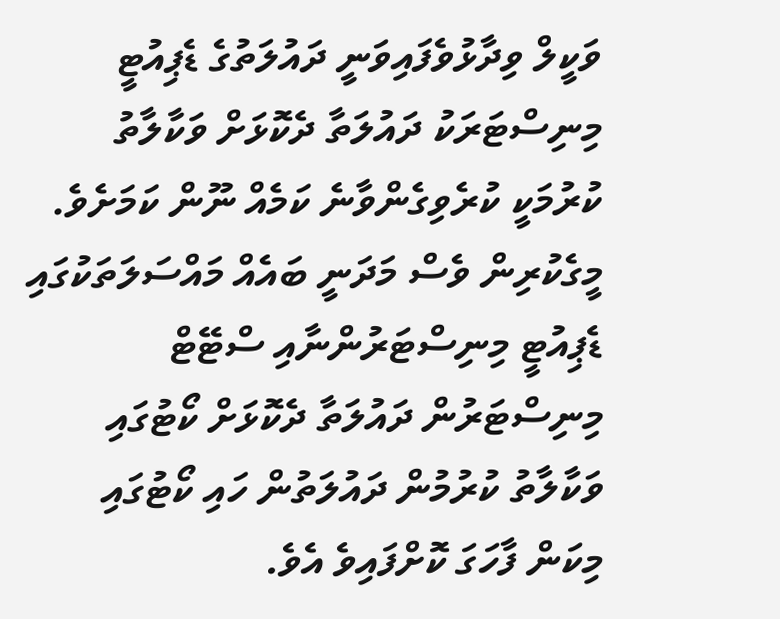ވަކީލް ވިދާޅުވެފައިވަނީ ދައުލަތުގެ ޑެޕިއުޓީ މިނިސްޓަރަކު ދައުލަތާ ދެކޮޅަށް ވަކާލާތު ކުރުމަކީ ކުރެވިގެންވާނެ ކަމެއް ނޫން ކަމަށެވެ.
މީގެކުރިން ވެސް މަދަނީ ބައެއް މައްސަލަތަކުގައި ޑެޕިއުޓީ މިނިސްޓަރުންނާއި ސްޓޭޓް މިނިސްޓަރުން ދައުލަތާ ދެކޮޅަށް ކޯޓުގައި ވަކާލާތު ކުރުމުން ދައުލަތުން ހައި ކޯޓުގައި މިކަން ފާހަގަ ކޮށްފައިވެ އެވެ.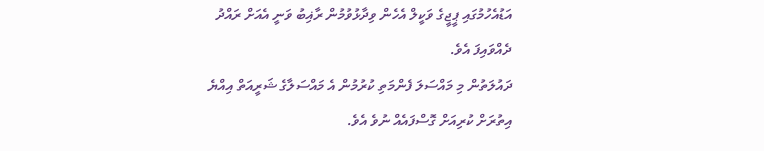އަޑުއެހުމުގައި ޕީޖީގެ ވަކީލް އެހެން ވިދާޅުވުމުން ރާޣިބު ވަނީ އެއަށް ރައްދު ދެއްވައިފަ އެވެ.
ދައުލަތުން މި މައްސަލަ ފެންމަތި ކުރުމުން އެ މައްސަލާގެ ޝަރީއަތް އިއްޔެ އިތުރަށް ކުރިއަށް ގޮސްފައެއް ނުވެ އެވެ.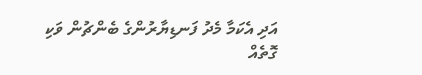އަދި އެކަމާ މެދު ފަނޑިޔާރުންގެ ބެންޗުން ވަކި ގޮތެއް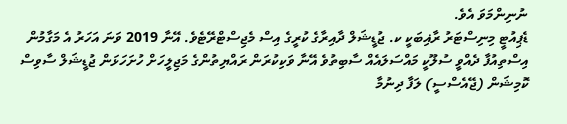ނުނިންމަވަ އެވެ.
ޑެޕިއުޓީ މިނިސްޓަރު ރާޣިބަކީ ކ. ޖުޑީޝަލް ދާއިރާގެ ކުރީގެ އިސް މެޖިސްޓްރޭޓެވެ. އޭނާ 2019 ވަނަ އަހަރު އެ މަގާމުން އިސްތިއުފާ ދެއްވީ ސުލޫކީ މައްސަލައެއް ސާބިތުވެ އޭނާ ވަކިކުރަން ރައްޔިތުންގެ މަޖިލީހަށް ހުށަހަޅަން ޖުޑީޝަލް ސާވިސް ކޮމިޝަން (ޖޭއެސްސީ) ލަފާ ދިނުމާ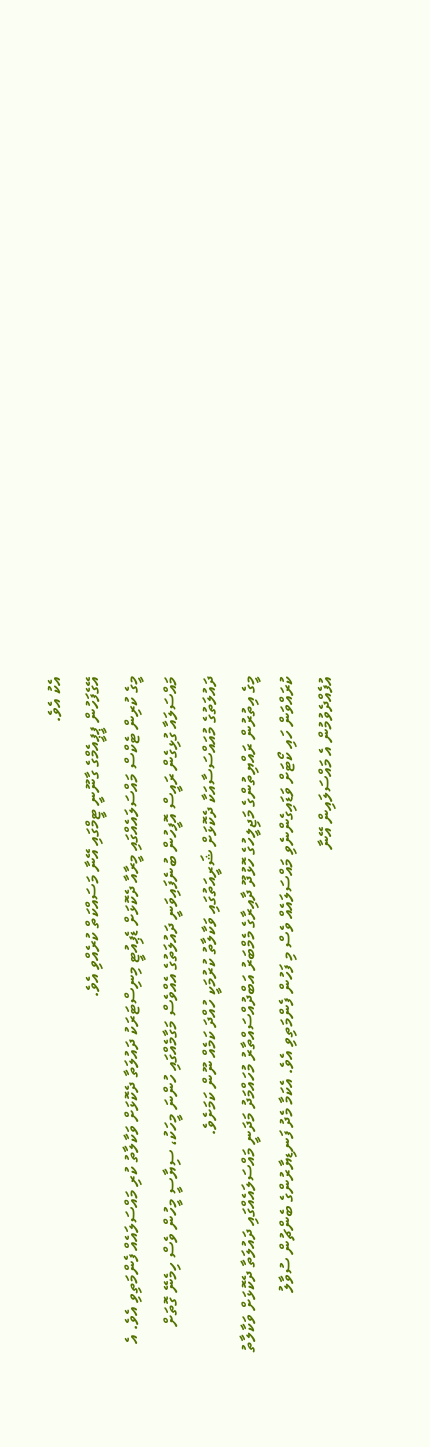އެކު އެވެ.
އޭގެފަހުން ޕީޕީއެމްގެ ގާނޫނީ ޓީމްގައި އޭނާ މަސައްކަތް ކުރެއްވި އެވެ.
މީގެ ކުރިން ޓެކްސް މައްސަލައެއްގައި މީރާއާ ދެކޮޅަށް ޑެޕިއުޓީ މިނިސްޓަރަކު ދައުލަތާ ދެކޮޅަށް ވަކާލާތު ކުރި މައްސަލައެއް ފެންމަތިވި އެވެ. އެ މައްސަލައާ ގުޅިގެން ރައީސް އޮފީހުން ބުނެފައިވަނީ ދައުލަތުގެ އެއްވެސް މަގާމެއްގައި ހުންނަ މީހަކު، ސިޔާސީ މީހުން ވެސް ހިމެނޭ ގޮތަށް ދައުލަތުގެ މުއައްސަސާއަކާ ދެކޮޅަށް ޝަރީއަތުގައި ވަކާލާތު ކުރުމަކީ ހުއްދަ ކަމެއް ނޫން ކަމަށެވެ.
މީގެ އިތުރުން ރައްޔިތުންގެ މަޖިލީހުގެ ހޮޅުދޫ ދާއިރާގެ މެމްބަރު އަބްދުއްސައްތާރު މުހައްމަދު މަދަނީ މައްސަލައެއްގައި ދައުލަތާ ދެކޮޅަށް ވަކާލާތު ކުރައްވަން ހައި ކޯޓަށް ވަޑައިގެންނެވި މައްސަލައެއް ވެސް މި ފަހުން ފެންމަތިވި އެވެ. އެކަމާ މެދު ފަނޑިޔާރުންގެ ބެންޗުން ސުވާލު އުފެއްދެވުމުން އެ މައްސަލައިން އޭނާ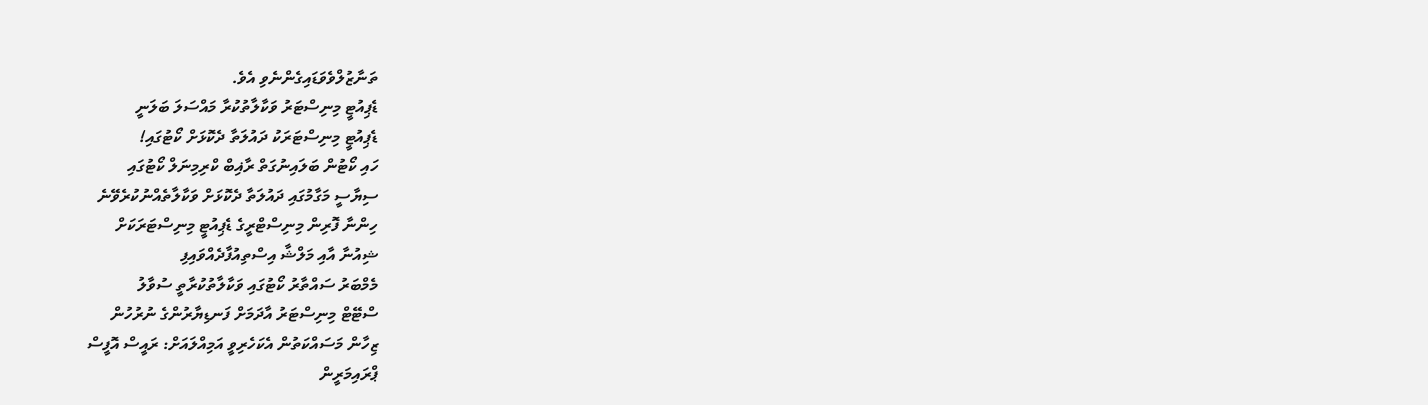ތަނާޒުލްވެވަޑައިގެންނެވި އެވެ.
ޑެޕިއުޓީ މިނިސްޓަރު ވަކާލާތުކުރާ މައްސަލަ ބަލަނީ
ޑެޕިއުޓީ މިނިސްޓަރަކު ދައުލަތާ ދެކޮޅަށް ކޯޓުގައި!
ހައި ކޯޓުން ބަލައިނުގަތް ރާޣިބް ކްރިމިނަލް ކޯޓުގައި
ސިޔާސީ މަގާމުގައި ދައުލަތާ ދެކޮޅަށް ވަކާލާތެއްނުކުރެވޭނެ
ހިންނާ ފޮރިން މިނިސްޓްރީގެ ޑެޕިއުޓީ މިނިސްޓަރަކަށް
ޝިއުނާ އާއި މަލްޝާ އިސްތިއުފާދެއްވައިފި
މެމްބަރު ސައްތާރު ކޯޓުގައި ވަކާލާތުކުރާތީ ސުވާލު
ސްޓޭޓް މިނިސްޓަރު އާދަމަށް ފަނޑިޔާރުންގެ ނުރުހުން
ޒިހާން މަސައްކަތުން އެކަހެރިވީ އަމިއްލައަށް: ރައީސް އޮފީސް
ޕްރައިމަރީން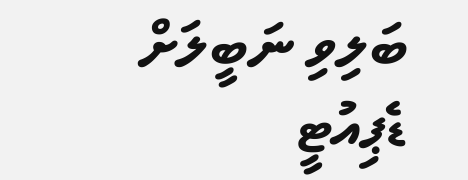ބަލިވި ނަބީލަށް ޑެޕިއުޓީ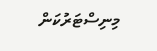މިނިސްޓަރުކަން